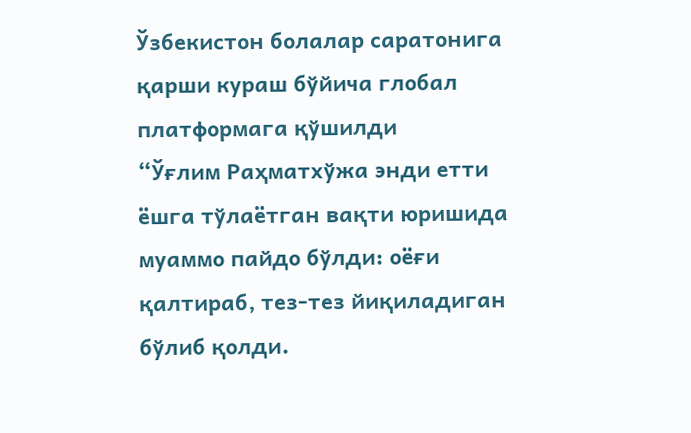Ўзбекистон болалар саратонига қарши кураш бўйича глобал платформага қўшилди
“Ўғлим Раҳматхўжа энди етти ёшга тўлаётган вақти юришида муаммо пайдо бўлди: оёғи қалтираб, тез-тез йиқиладиган бўлиб қолди.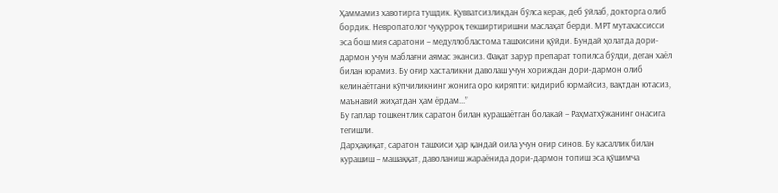Ҳаммамиз хавотирга тушдик. Қувватсизликдан бўлса керак, деб ўйлаб, докторга олиб бордик. Невропатолог чуқурроқ текширтиришни маслаҳат берди. МРТ мутахассисси эса бош мия саратони – медуллобластома ташхисини қўйди. Бундай ҳолатда дори-дармон учун маблағни аямас экансиз. Фақат зарур препарат топилса бўлди, деган хаёл билан юрамиз. Бу оғир хасталикни даволаш учун хориждан дори-дармон олиб келинаётгани кўпчиликнинг жонига оро киряпти: қидириб юрмайсиз, вақтдан ютасиз, маънавий жиҳатдан ҳам ёрдам...”
Бу гаплар тошкентлик саратон билан курашаётган болакай – Раҳматхўжанинг онасига тегишли.
Дарҳақиқат, саратон ташхиси ҳар қандай оила учун оғир синов. Бу касаллик билан курашиш – машаққат, даволаниш жараёнида дори-дармон топиш эса қўшимча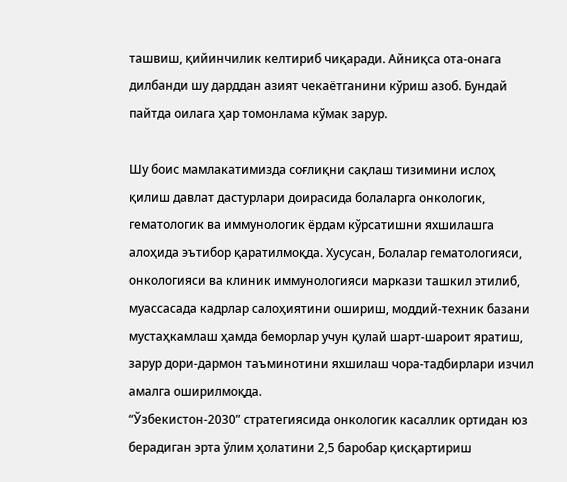ташвиш, қийинчилик келтириб чиқаради. Айниқса ота-онага дилбанди шу дарддан азият чекаётганини кўриш азоб. Бундай пайтда оилага ҳар томонлама кўмак зарур.

Шу боис мамлакатимизда соғлиқни сақлаш тизимини ислоҳ қилиш давлат дастурлари доирасида болаларга онкологик, гематологик ва иммунологик ёрдам кўрсатишни яхшилашга алоҳида эътибор қаратилмоқда. Хусусан, Болалар гематологияси, онкологияси ва клиник иммунологияси маркази ташкил этилиб, муассасада кадрлар салоҳиятини ошириш, моддий-техник базани мустаҳкамлаш ҳамда беморлар учун қулай шарт-шароит яратиш, зарур дори-дармон таъминотини яхшилаш чора-тадбирлари изчил амалга оширилмоқда.
“Ўзбекистон-2030” стратегиясида онкологик касаллик ортидан юз берадиган эрта ўлим ҳолатини 2,5 баробар қисқартириш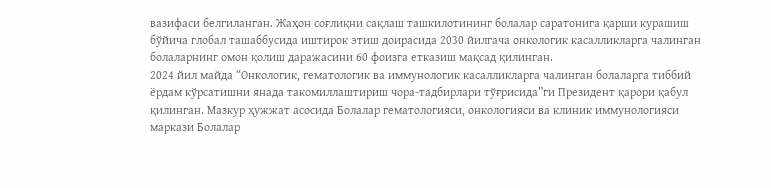вазифаси белгиланган. Жаҳон соғлиқни сақлаш ташкилотининг болалар саратонига қарши курашиш бўйича глобал ташаббусида иштирок этиш доирасида 2030 йилгача онкологик касалликларга чалинган болаларнинг омон қолиш даражасини 60 фоизга етказиш мақсад қилинган.
2024 йил майда “Онкологик, гематологик ва иммунологик касалликларга чалинган болаларга тиббий ёрдам кўрсатишни янада такомиллаштириш чора-тадбирлари тўғрисида”ги Президент қарори қабул қилинган. Мазкур ҳужжат асосида Болалар гематологияси, онкологияси ва клиник иммунологияси маркази Болалар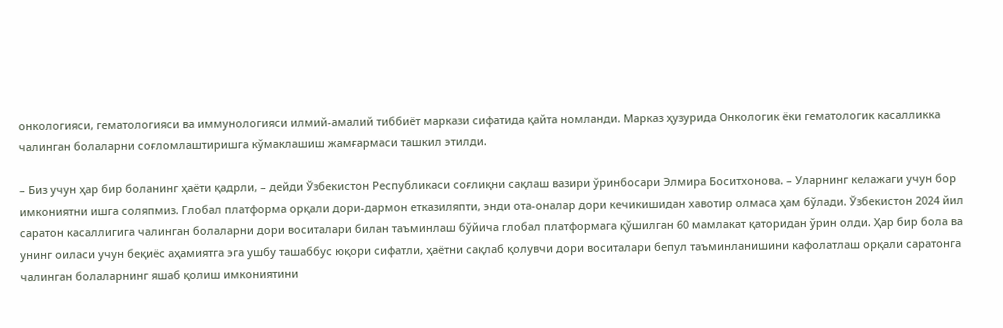онкологияси, гематологияси ва иммунологияси илмий-амалий тиббиёт маркази сифатида қайта номланди. Марказ ҳузурида Онкологик ёки гематологик касалликка чалинган болаларни соғломлаштиришга кўмаклашиш жамғармаси ташкил этилди.

– Биз учун ҳар бир боланинг ҳаёти қадрли, – дейди Ўзбекистон Республикаси соғлиқни сақлаш вазири ўринбосари Элмира Боситхонова. – Уларнинг келажаги учун бор имкониятни ишга соляпмиз. Глобал платформа орқали дори-дармон етказиляпти, энди ота-оналар дори кечикишидан хавотир олмаса ҳам бўлади. Ўзбекистон 2024 йил саратон касаллигига чалинган болаларни дори воситалари билан таъминлаш бўйича глобал платформага қўшилган 60 мамлакат қаторидан ўрин олди. Ҳар бир бола ва унинг оиласи учун беқиёс аҳамиятга эга ушбу ташаббус юқори сифатли, ҳаётни сақлаб қолувчи дори воситалари бепул таъминланишини кафолатлаш орқали саратонга чалинган болаларнинг яшаб қолиш имкониятини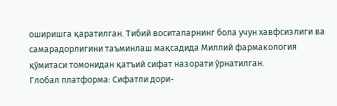оширишга қаратилган. Тибий воситаларнинг бола учун хавфсизлиги ва самарадорлигини таъминлаш мақсадида Миллий фармакология қўмитаси томонидан қатъий сифат назорати ўрнатилган.
Глобал платформа: Сифатли дори-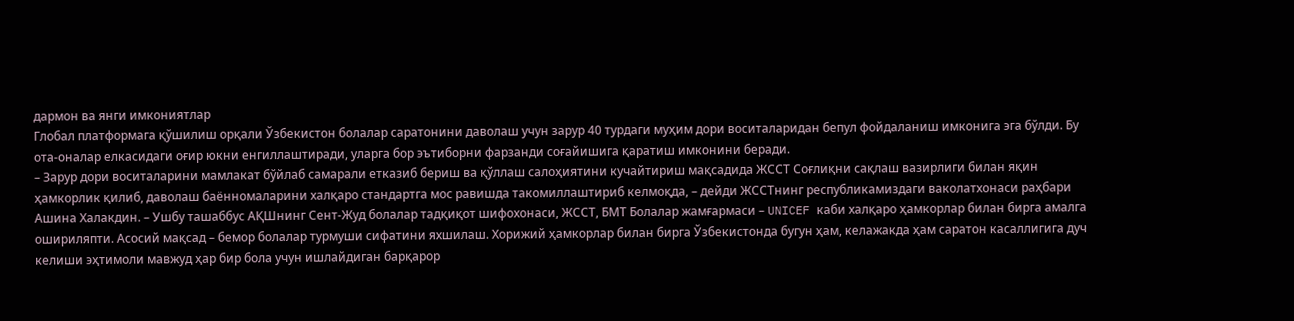дармон ва янги имкониятлар
Глобал платформага қўшилиш орқали Ўзбекистон болалар саратонини даволаш учун зарур 40 турдаги муҳим дори воситаларидан бепул фойдаланиш имконига эга бўлди. Бу ота-оналар елкасидаги оғир юкни енгиллаштиради, уларга бор эътиборни фарзанди соғайишига қаратиш имконини беради.
– Зарур дори воситаларини мамлакат бўйлаб самарали етказиб бериш ва қўллаш салоҳиятини кучайтириш мақсадида ЖССТ Соғлиқни сақлаш вазирлиги билан яқин ҳамкорлик қилиб, даволаш баённомаларини халқаро стандартга мос равишда такомиллаштириб келмоқда, – дейди ЖССТнинг республикамиздаги ваколатхонаси раҳбари Ашина Халакдин. – Ушбу ташаббус АҚШнинг Сент-Жуд болалар тадқиқот шифохонаси, ЖССТ, БМТ Болалар жамғармаси – UNICEF каби халқаро ҳамкорлар билан бирга амалга ошириляпти. Асосий мақсад – бемор болалар турмуши сифатини яхшилаш. Хорижий ҳамкорлар билан бирга Ўзбекистонда бугун ҳам, келажакда ҳам саратон касаллигига дуч келиши эҳтимоли мавжуд ҳар бир бола учун ишлайдиган барқарор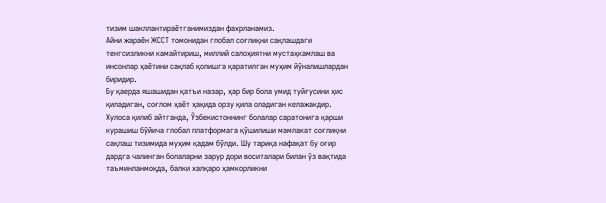тизим шакллантираётганимиздан фахрланамиз.
Айни жараён ЖССТ томонидан глобал соғлиқни сақлашдаги тенгсизликни камайтириш, миллий салоҳиятни мустаҳкамлаш ва инсонлар ҳаётини сақлаб қолишга қаратилган муҳим йўналишлардан биридир.
Бу қаерда яшашидан қатъи назар, ҳар бир бола умид туйғусини ҳис қиладиган, соғлом ҳаёт ҳақида орзу қила оладиган келажакдир.
Хулоса қилиб айтганда, Ўзбекистоннинг болалар саратонига қарши курашиш бўйича глобал платформага қўшилиши мамлакат соғлиқни сақлаш тизимида муҳим қадам бўлди. Шу тариқа нафақат бу оғир дардга чалинган болаларни зарур дори воситалари билан ўз вақтида таъминланмоқда, балки халқаро ҳамкорликни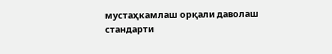мустаҳкамлаш орқали даволаш стандарти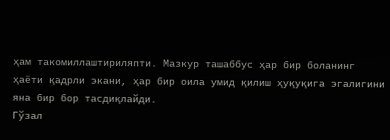ҳам такомиллаштириляпти. Мазкур ташаббус ҳар бир боланинг ҳаёти қадрли экани, ҳар бир оила умид қилиш ҳуқуқига эгалигини яна бир бор тасдиқлайди.
Гўзал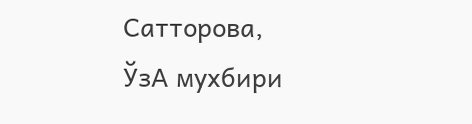Сатторова,
ЎзА мухбири